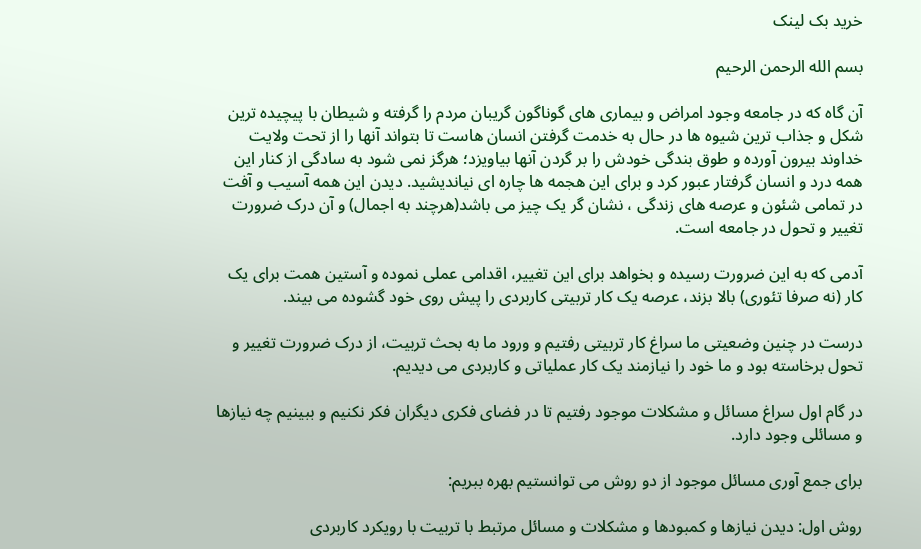خرید بک لینک

بسم الله الرحمن الرحیم

آن گاه که در جامعه وجود امراض و بیماری های گوناگون گریبان مردم را گرفته و شیطان با پیچیده ترین شکل و جذاب ترین شیوه ها در حال به خدمت گرفتن انسان هاست تا بتواند آنها را از تحت ولایت خداوند بیرون آورده و طوق بندگی خودش را بر گردن آنها بیاویزد؛ هرگز نمی شود به سادگی از کنار این همه درد و انسان گرفتار عبور کرد و برای این هجمه ها چاره ای نیاندیشید. دیدن این همه آسیب و آفت در تمامی شئون و عرصه های زندگی ، نشان گر یک چیز می باشد(هرچند به اجمال) و آن درک ضرورت تغییر و تحول در جامعه است.

آدمی که به این ضرورت رسیده و بخواهد برای این تغییر، اقدامی عملی نموده و آستین همت برای یک کار (نه صرفا تئوری) بالا بزند، عرصه یک کار تربیتی کاربردی را پیش روی خود گشوده می بیند.

درست در چنین وضعیتی ما سراغ کار تربیتی رفتیم و ورود ما به بحث تربیت، از درک ضرورت تغییر و تحول برخاسته بود و ما خود را نیازمند یک کار عملیاتی و کاربردی می دیدیم.

در گام اول سراغ مسائل و مشکلات موجود رفتیم تا در فضای فکری دیگران فکر نکنیم و ببینیم چه نیازها و مسائلی وجود دارد.

برای جمع آوری مسائل موجود از دو روش می توانستیم بهره ببریم:

روش اول: دیدن نیازها و کمبودها و مشکلات و مسائل مرتبط با تربیت با رویکرد کاربردی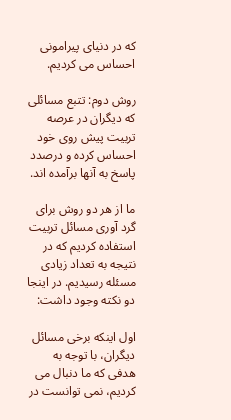که در دنیای پیرامونی احساس می کردیم.

روش دوم: تتبع مسائلی که دیگران در عرصه تربیت پیش روی خود احساس کرده و درصدد پاسخ به آنها برآمده اند.

ما از هر دو روش برای گرد آوری مسائل تربیت استفاده کردیم که در نتیجه به تعداد زیادی مسئله رسیدیم. در اینجا دو نکته وجود داشت:

اول اینکه برخی مسائل دیگران، با توجه به هدفی که ما دنبال می کردیم، نمی توانست در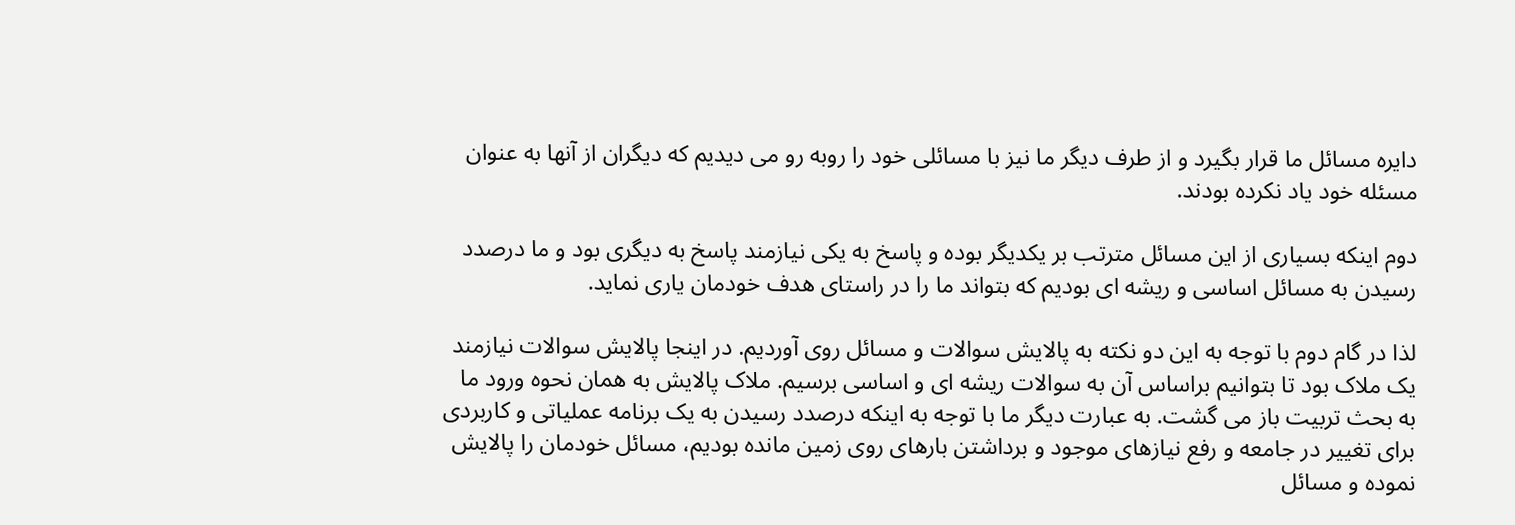دایره مسائل ما قرار بگیرد و از طرف دیگر ما نیز با مسائلی خود را روبه رو می دیدیم که دیگران از آنها به عنوان مسئله خود یاد نکرده بودند.

دوم اینکه بسیاری از این مسائل مترتب بر یکدیگر بوده و پاسخ به یکی نیازمند پاسخ به دیگری بود و ما درصدد رسیدن به مسائل اساسی و ریشه ای بودیم که بتواند ما را در راستای هدف خودمان یاری نماید.

لذا در گام دوم با توجه به این دو نکته به پالایش سوالات و مسائل روی آوردیم. در اینجا پالایش سوالات نیازمند یک ملاک بود تا بتوانیم براساس آن به سوالات ریشه ای و اساسی برسیم. ملاک پالایش به همان نحوه ورود ما به بحث تربیت باز می گشت. به عبارت دیگر ما با توجه به اینکه درصدد رسیدن به یک برنامه عملیاتی و کاربردی برای تغییر در جامعه و رفع نیازهای موجود و برداشتن بارهای روی زمین مانده بودیم، مسائل خودمان را پالایش نموده و مسائل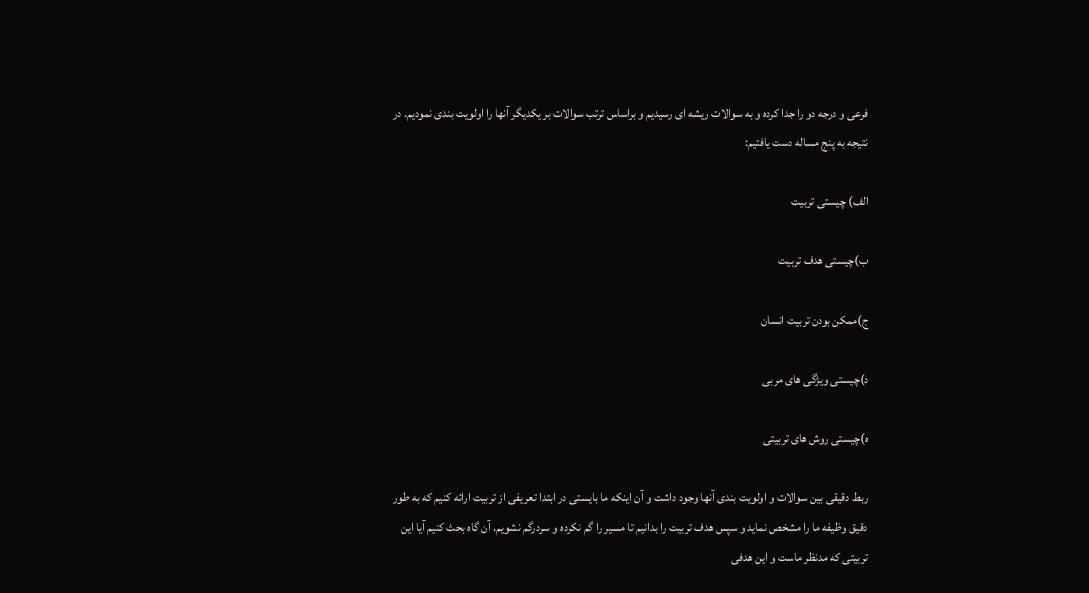فرعی و درجه دو را جدا کرده و به سوالات ریشه ای رسیدیم و براساس ترتب سوالات بر یکدیگر آنها را اولویت بندی نمودیم. در نتیجه به پنج مساله دست یافتیم:

الف) چیستی تربیت

ب)چیستی هدف تربیت

ج)ممکن بودن تربیت انسان

د)چیستی ویژگی های مربی

ه)چیستی روش های تربیتی

ربط دقیقی بین سوالات و اولویت بندی آنها وجود داشت و آن اینکه ما بایستی در ابتدا تعریفی از تربیت ارائه کنیم که به طور دقیق وظیفه ما را مشخص نماید و سپس هدف تربیت را بدانیم تا مسیر را گم نکرده و سردرگم نشویم. آن گاه بحث کنیم آیا این تربیتی که مدنظر ماست و این هدفی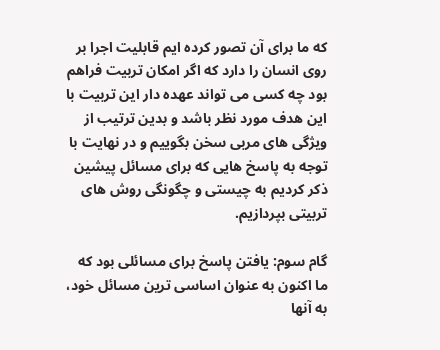که ما برای آن تصور کرده ایم قابلیت اجرا بر روی انسان را دارد که اگر امکان تربیت فراهم بود چه کسی می تواند عهده دار این تربیت با این هدف مورد نظر باشد و بدین ترتیب از ویژگی های مربی سخن بگوییم و در نهایت با توجه به پاسخ هایی که برای مسائل پیشین ذکر کردیم به چیستی و چگونگی روش های تربیتی بپردازیم.

گام سوم: یافتن پاسخ برای مسائلی بود که ما اکنون به عنوان اساسی ترین مسائل خود، به آنها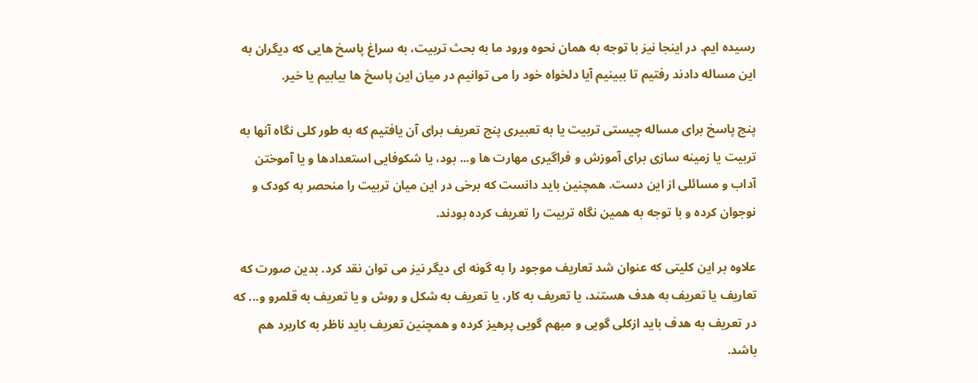رسیده ایم. در اینجا نیز با توجه به همان نحوه ورود ما به بحث تربیت، به سراغ پاسخ هایی که دیگران به این مساله دادند رفتیم تا ببینیم آیا دلخواه خود را می توانیم در میان این پاسخ ها بیابیم یا خیر.

پنج پاسخ برای مساله چیستی تربیت یا به تعبیری پنج تعریف برای آن یافتیم که به طور کلی نگاه آنها به تربیت یا زمینه سازی برای آموزش و فراگیری مهارت ها و... بود، یا شکوفایی استعدادها و یا آموختن آداب و مسائلی از این دست. همچنین باید دانست که برخی در این میان تربیت را منحصر به کودک و نوجوان کرده و با توجه به همین نگاه تربیت را تعریف کرده بودند.

علاوه بر این کلیتی که عنوان شد تعاریف موجود را به گونه ای دیگر نیز می توان نقد کرد. بدین صورت که تعاریف یا تعریف به هدف هستند، یا تعریف به کار، یا تعریف به شکل و روش و یا تعریف به قلمرو و... که در تعریف به هدف باید ازکلی گویی و مبهم گویی پرهیز کرده و همچنین تعریف باید ناظر به کاربرد هم باشد.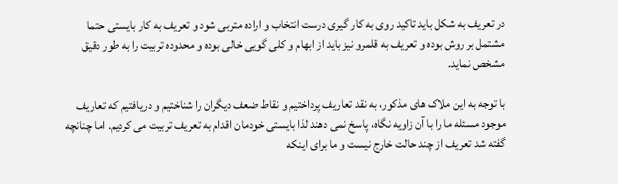در تعریف به شکل باید تاکید روی به کار گیری درست انتخاب و اراده متربی شود و تعریف به کار بایستی حتما مشتمل بر روش بوده و تعریف به قلمرو نیز باید از ابهام و کلی گویی خالی بوده و محدوده تربیت را به طور دقیق مشخص نماید.

با توجه به این ملاک های مذکور، به نقد تعاریف پرداختیم و نقاط ضعف دیگران را شناختیم و دریافتیم که تعاریف موجود مسئله ما را با آن زاویه نگاه، پاسخ نمی دهند لذا بایستی خودمان اقدام به تعریف تربیت می کردیم. اما چنانچه گفته شد تعریف از چند حالت خارج نیست و ما برای اینکه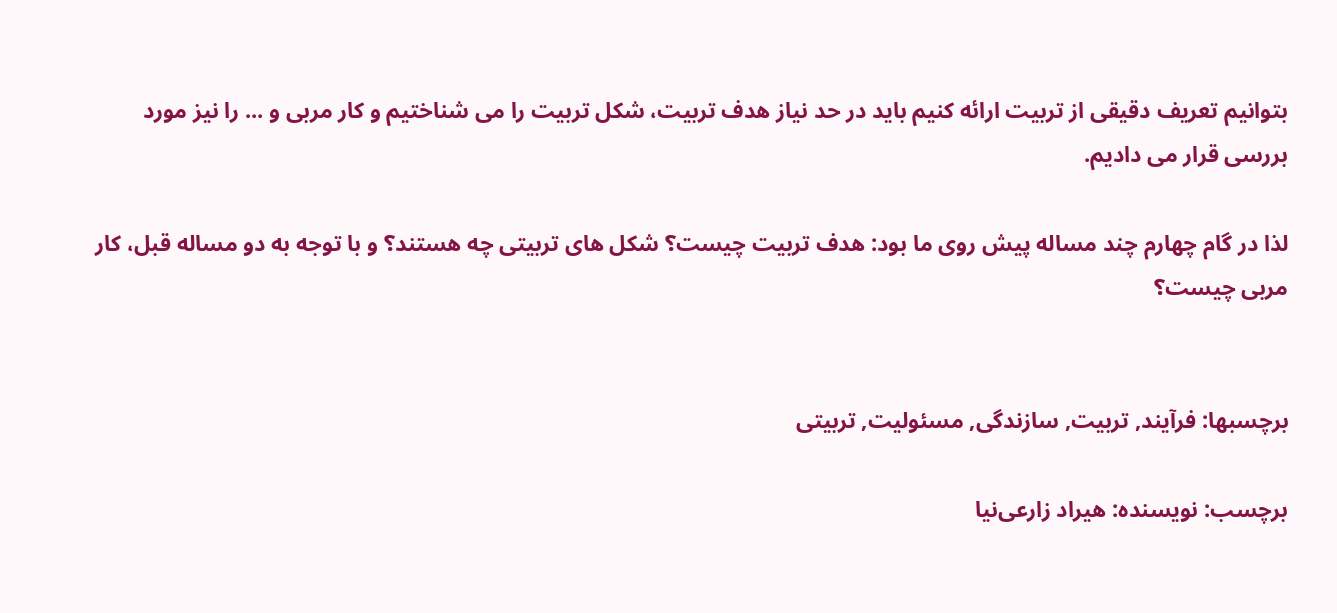بتوانیم تعریف دقیقی از تربیت ارائه کنیم باید در حد نیاز هدف تربیت، شکل تربیت را می شناختیم و کار مربی و ... را نیز مورد بررسی قرار می دادیم.

لذا در گام چهارم چند مساله پیش روی ما بود: هدف تربیت چیست؟ شکل های تربیتی چه هستند؟ و با توجه به دو مساله قبل، کار مربی چیست؟


برچسبها: فرآیند, تربیت, سازندگی, مسئولیت, تربیتی

برچسب: نویسنده: هیراد زارعی‌نیا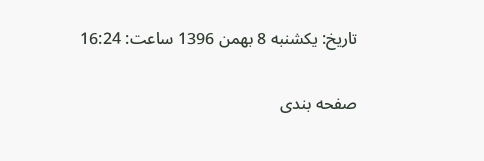تاريخ: يکشنبه 8 بهمن 1396 ساعت: 16:24

صفحه بندی